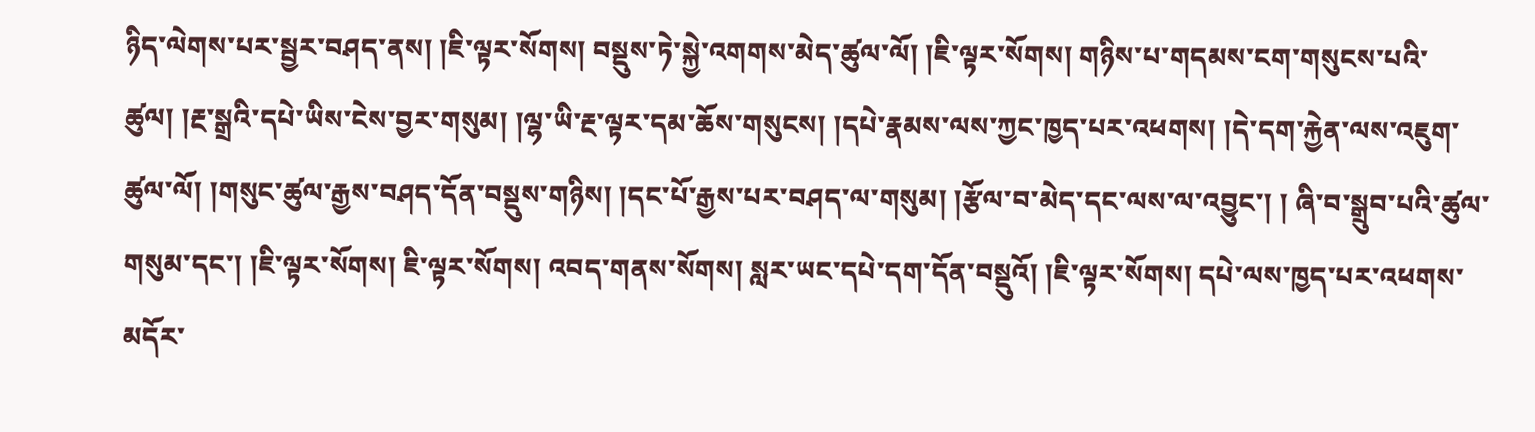ཉིད་ལེགས་པར་སྦྱར་བཤད་ནས། །ཇི་ལྟར་སོགས། བསྡུས་ཏེ་སྐྱེ་འགགས་མེད་ཚུལ་ལོ། །ཇི་ལྟར་སོགས། གཉིས་པ་གདམས་ངག་གསུངས་པའི་ཚུལ། །རྔ་སྒྲའི་དཔེ་ཡིས་ངེས་བྱར་གསུམ། །ལྷ་ཡི་རྔ་ལྟར་དམ་ཆོས་གསུངས། །དཔེ་རྣམས་ལས་ཀྱང་ཁྱད་པར་འཕགས། །དེ་དག་རྐྱེན་ལས་འཇུག་ཚུལ་ལོ། །གསུང་ཚུལ་རྒྱས་བཤད་དོན་བསྡུས་གཉིས། །དང་པོ་རྒྱས་པར་བཤད་ལ་གསུམ། །རྩོལ་བ་མེད་དང་ལས་ལ་འབྱུང་། ། ཞི་བ་སྒྲུབ་པའི་ཚུལ་གསུམ་དང་། །ཇི་ལྟར་སོགས། ཇི་ལྟར་སོགས། འབད་གནས་སོགས། སླར་ཡང་དཔེ་དག་དོན་བསྡུའོ། །ཇི་ལྟར་སོགས། དཔེ་ལས་ཁྱད་པར་འཕགས་མདོར་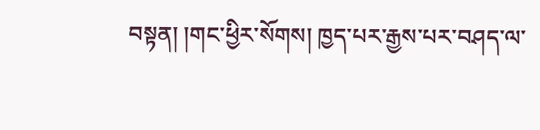བསྟན། །གང་ཕྱིར་སོགས། ཁྱད་པར་རྒྱས་པར་བཤད་ལ་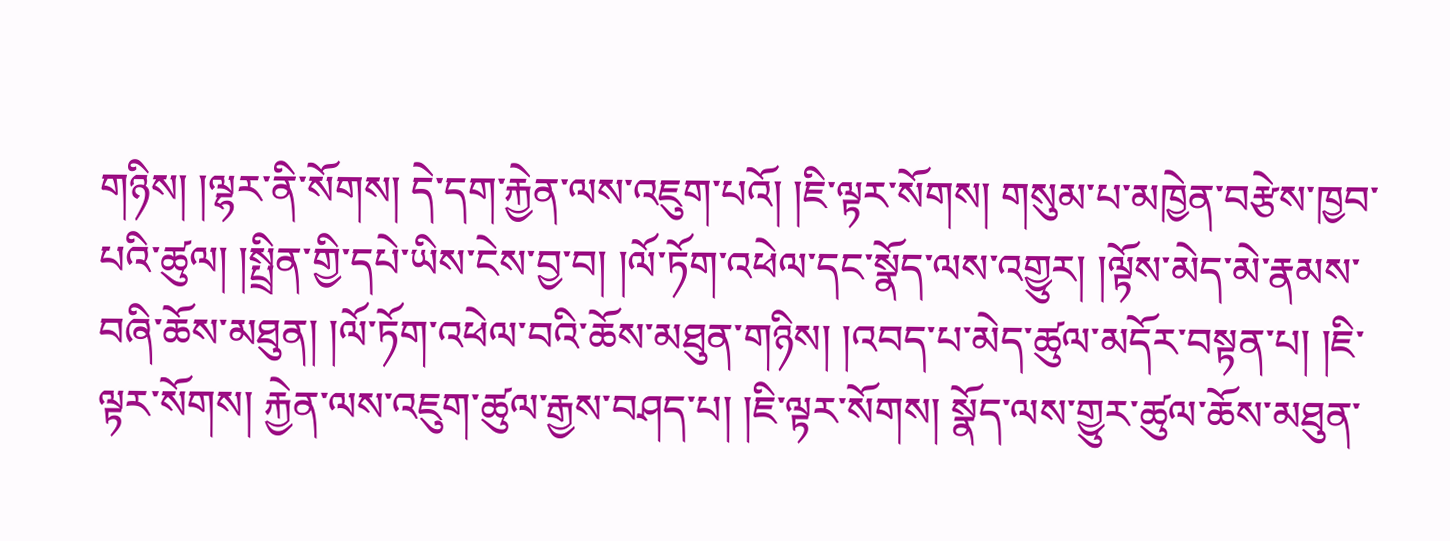གཉིས། །ལྷར་ནི་སོགས། དེ་དག་རྐྱེན་ལས་འཇུག་པའོ། །ཇི་ལྟར་སོགས། གསུམ་པ་མཁྱེན་བརྩེས་ཁྱབ་པའི་ཚུལ། །སྤྲིན་གྱི་དཔེ་ཡིས་ངེས་བྱ་བ། །ལོ་ཏོག་འཕེལ་དང་སྣོད་ལས་འགྱུར། །ལྟོས་མེད་མེ་རྣམས་བཞི་ཆོས་མཐུན། །ལོ་ཏོག་འཕེལ་བའི་ཆོས་མཐུན་གཉིས། །འབད་པ་མེད་ཚུལ་མདོར་བསྟན་པ། །ཇི་ལྟར་སོགས། རྐྱེན་ལས་འཇུག་ཚུལ་རྒྱས་བཤད་པ། །ཇི་ལྟར་སོགས། སྣོད་ལས་གྱུར་ཚུལ་ཆོས་མཐུན་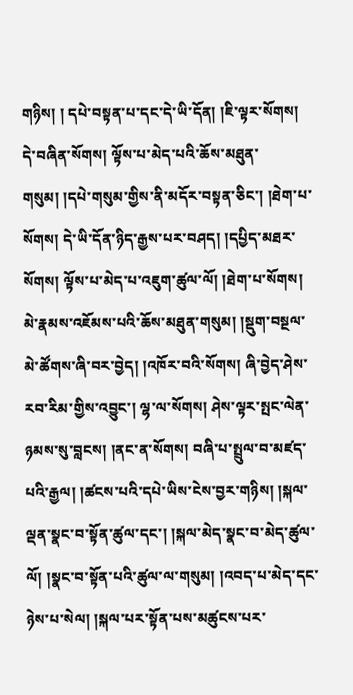གཉིས། ། དཔེ་བསྟན་པ་དང་དེ་ཡི་དོན། །ཇི་ལྟར་སོགས། དེ་བཞིན་སོགས། ལྟོས་པ་མེད་པའི་ཆོས་མཐུན་གསུམ། །དཔེ་གསུམ་གྱིས་ནི་མདོར་བསྟན་ཅིང་། །ཐེག་པ་སོགས། དེ་ཡི་དོན་ཉིད་རྒྱས་པར་བཤད། །དཔྱིད་མཐར་སོགས། ལྟོས་པ་མེད་པ་འཇུག་ཚུལ་ལོ། །ཐེག་པ་སོགས། མེ་རྣམས་འཇོམས་པའི་ཆོས་མཐུན་གསུམ། །སྡུག་བསྔལ་མེ་ཚོགས་ཞི་བར་བྱེད། །འཁོར་བའི་སོགས། ཞི་བྱེད་ཤེས་རབ་རིམ་གྱིས་འབྱུང་། ལྷ་ལ་སོགས། ཤེས་ལྟར་སྤང་ལེན་ཉམས་སུ་བླངས། །ནང་ན་སོགས། བཞི་པ་སྤྲུལ་བ་མཛད་པའི་རྒྱལ། །ཚངས་པའི་དཔེ་ཡིས་ངེས་བྱར་གཉིས། །སྐལ་ལྡན་སྣང་བ་སྟོན་ཚུལ་དང་། །སྐལ་མེད་སྣང་བ་མེད་ཚུལ་ལོ། །སྣང་བ་སྟོན་པའི་ཚུལ་ལ་གསུམ། །འབད་པ་མེད་དང་ཉེས་པ་སེལ། །སྐལ་པར་སྟོན་པས་མཚུངས་པར་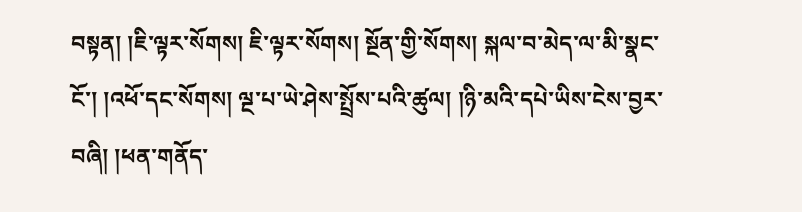བསྟན། །ཇི་ལྟར་སོགས། ཇི་ལྟར་སོགས། སྔོན་གྱི་སོགས། སྐལ་བ་མེད་ལ་མི་སྣང་ངོ་། །འཕོ་དང་སོགས། ལྔ་པ་ཡེ་ཤེས་སྤྲོས་པའི་ཚུལ། །ཉི་མའི་དཔེ་ཡིས་ངེས་བྱར་བཞི། །ཕན་གནོད་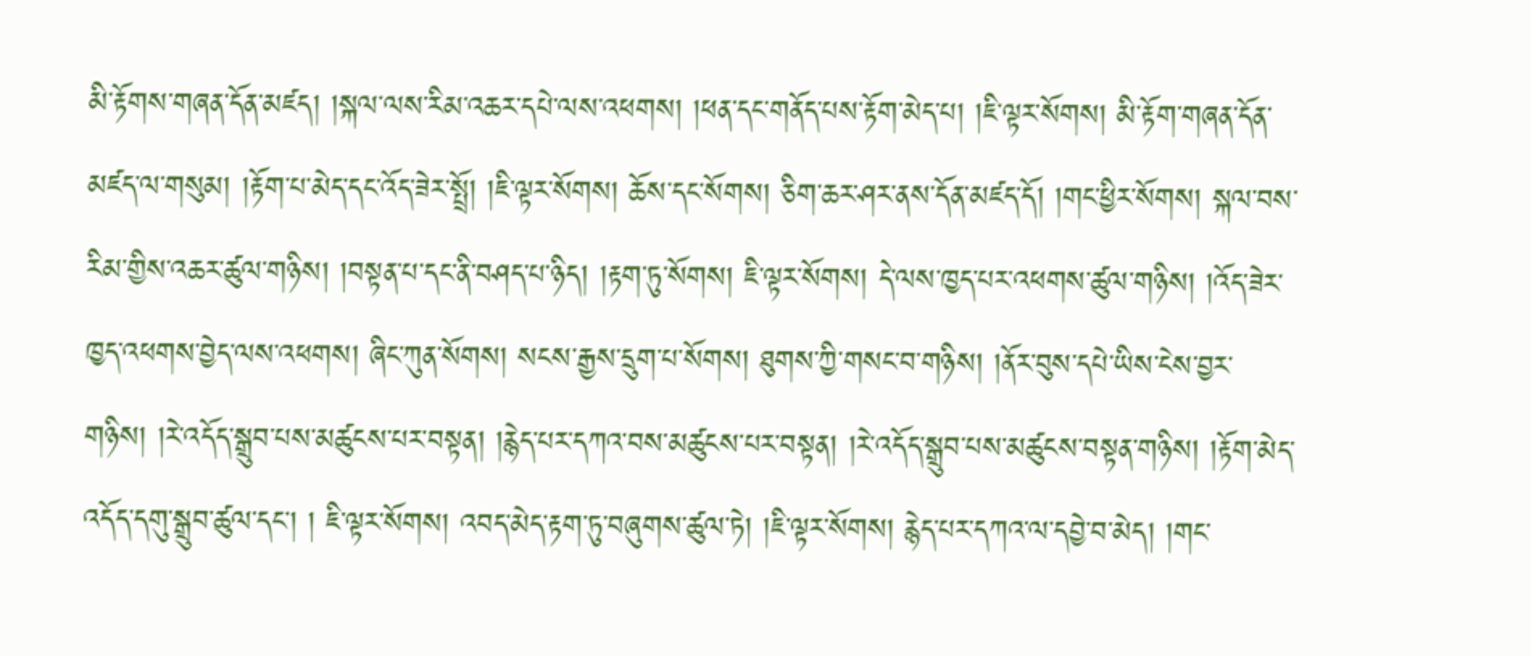མི་རྟོགས་གཞན་དོན་མཛད། །སྐལ་ལས་རིམ་འཆར་དཔེ་ལས་འཕགས། །ཕན་དང་གནོད་པས་རྟོག་མེད་པ། །ཇི་ལྟར་སོགས། མི་རྟོག་གཞན་དོན་མཛད་ལ་གསུམ། །རྟོག་པ་མེད་དང་འོད་ཟེར་སྤྲོ། །ཇི་ལྟར་སོགས། ཆོས་དང་སོགས། ཅིག་ཆར་ཤར་ནས་དོན་མཛད་དོ། །གང་ཕྱིར་སོགས། སྐལ་བས་རིམ་གྱིས་འཆར་ཚུལ་གཉིས། །བསྟན་པ་དང་ནི་བཤད་པ་ཉིད། །རྟག་ཏུ་སོགས། ཇི་ལྟར་སོགས། དེ་ལས་ཁྱད་པར་འཕགས་ཚུལ་གཉིས། །འོད་ཟེར་ཁྱད་འཕགས་བྱེད་ལས་འཕགས། ཞིང་ཀུན་སོགས། སངས་རྒྱས་དྲུག་པ་སོགས། ཐུགས་ཀྱི་གསང་བ་གཉིས། །ནོར་བུས་དཔེ་ཡིས་ངེས་བྱར་གཉིས། །རེ་འདོད་སྒྲུབ་པས་མཚུངས་པར་བསྟན། །རྙེད་པར་དཀའ་བས་མཚུངས་པར་བསྟན། །རེ་འདོད་སྒྲུབ་པས་མཚུངས་བསྟན་གཉིས། །རྟོག་མེད་འདོད་དགུ་སྒྲུབ་ཚུལ་དང་། ། ཇི་ལྟར་སོགས། འབད་མེད་རྟག་ཏུ་བཞུགས་ཚུལ་ཏེ། །ཇི་ལྟར་སོགས། རྙེད་པར་དཀའ་ལ་དབྱེ་བ་མེད། །གང་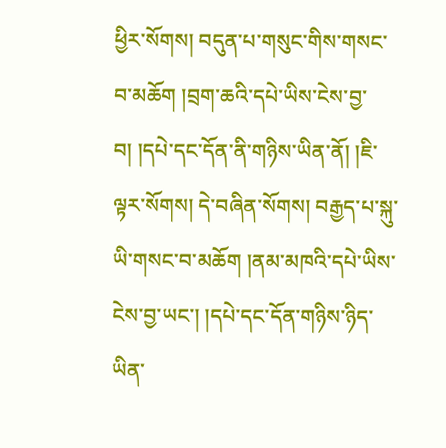ཕྱིར་སོགས། བདུན་པ་གསུང་གིས་གསང་བ་མཆོག །བྲག་ཆའི་དཔེ་ཡིས་ངེས་བྱ་བ། །དཔེ་དང་དོན་ནི་གཉིས་ཡིན་ནོ། །ཇི་ལྟར་སོགས། དེ་བཞིན་སོགས། བརྒྱད་པ་སྐུ་ཡི་གསང་བ་མཆོག །ནམ་མཁའི་དཔེ་ཡིས་ངེས་བྱ་ཡང་། །དཔེ་དང་དོན་གཉིས་ཉིད་ཡིན་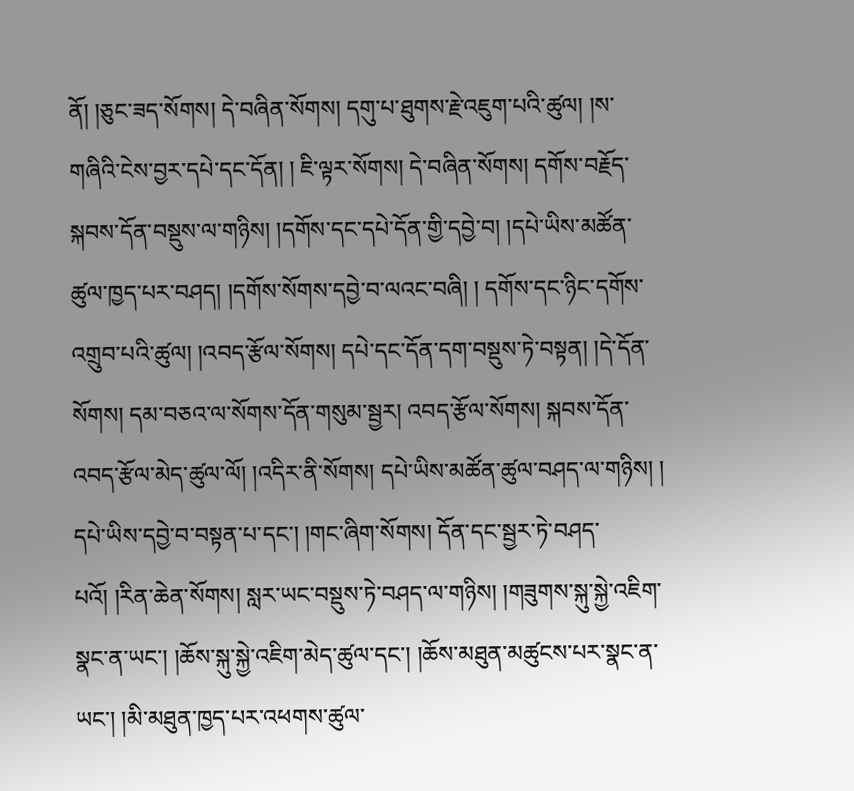ནོ། །ཅུང་ཟད་སོགས། དེ་བཞིན་སོགས། དགུ་པ་ཐུགས་རྗེ་འཇུག་པའི་ཚུལ། །ས་གཞིའི་ངེས་བྱར་དཔེ་དང་དོན། ། ཇི་ལྟར་སོགས། དེ་བཞིན་སོགས། དགོས་བརྗོད་སྐབས་དོན་བསྡུས་ལ་གཉིས། །དགོས་དང་དཔེ་དོན་གྱི་དབྱེ་བ། །དཔེ་ཡིས་མཚོན་ཚུལ་ཁྱད་པར་བཤད། །དགོས་སོགས་དབྱེ་བ་ལའང་བཞི། ། དགོས་དང་ཉིང་དགོས་འགྲུབ་པའི་ཚུལ། །འབད་རྩོལ་སོགས། དཔེ་དང་དོན་དག་བསྡུས་ཏེ་བསྟན། །དེ་དོན་སོགས། དམ་བཅའ་ལ་སོགས་དོན་གསུམ་སྦྱར། འབད་རྩོལ་སོགས། སྐབས་དོན་འབད་རྩོལ་མེད་ཚུལ་ལོ། །འདིར་ནི་སོགས། དཔེ་ཡིས་མཚོན་ཚུལ་བཤད་ལ་གཉིས། ། དཔེ་ཡིས་དབྱེ་བ་བསྟན་པ་དང་། །གང་ཞིག་སོགས། དོན་དང་སྦྱར་ཏེ་བཤད་པའོ། །རིན་ཆེན་སོགས། སླར་ཡང་བསྡུས་ཏེ་བཤད་ལ་གཉིས། །གཟུགས་སྐུ་སྐྱེ་འཇིག་སྣང་ན་ཡང་། །ཆོས་སྐུ་སྐྱེ་འཇིག་མེད་ཚུལ་དང་། །ཆོས་མཐུན་མཚུངས་པར་སྣང་ན་ཡང་། །མི་མཐུན་ཁྱད་པར་འཕགས་ཚུལ་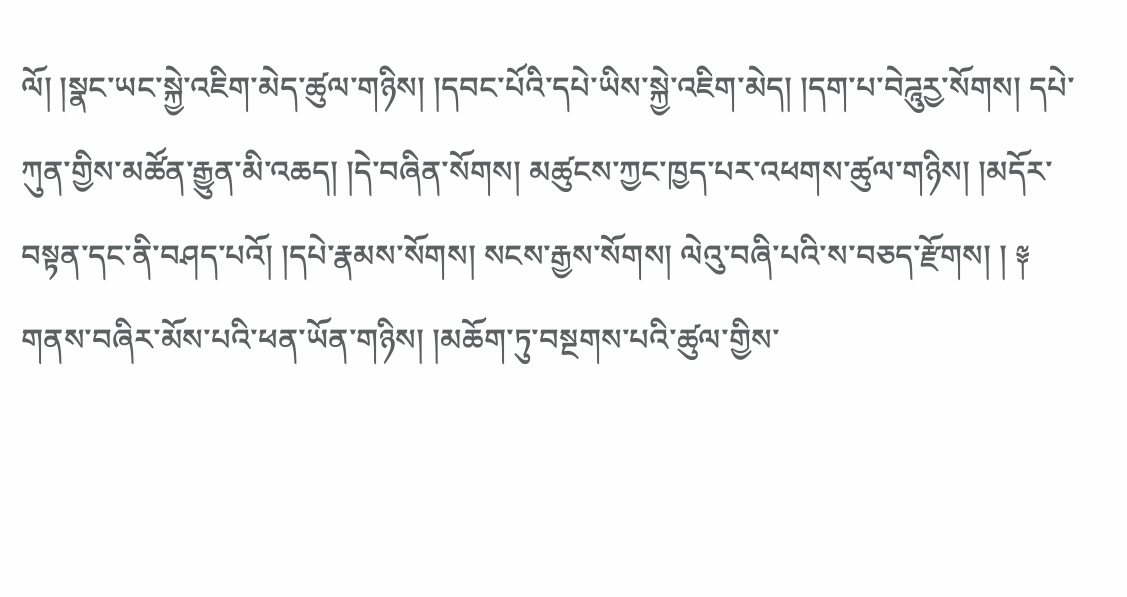ལོ། །སྣང་ཡང་སྐྱེ་འཇིག་མེད་ཚུལ་གཉིས། །དབང་པོའི་དཔེ་ཡིས་སྐྱེ་འཇིག་མེད། །དག་པ་བེཌཱུརྱ་སོགས། དཔེ་ཀུན་གྱིས་མཚོན་རྒྱུན་མི་འཆད། །དེ་བཞིན་སོགས། མཚུངས་ཀྱང་ཁྱད་པར་འཕགས་ཚུལ་གཉིས། །མདོར་བསྟན་དང་ནི་བཤད་པའོ། །དཔེ་རྣམས་སོགས། སངས་རྒྱས་སོགས། ལེའུ་བཞི་པའི་ས་བཅད་རྫོགས། ། ༈ གནས་བཞིར་མོས་པའི་ཕན་ཡོན་གཉིས། །མཆོག་ཏུ་བསྔགས་པའི་ཚུལ་གྱིས་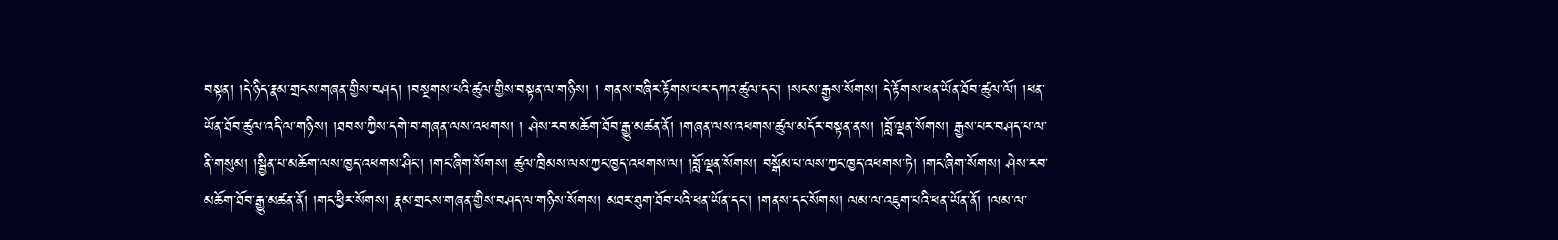བསྟན། །དེ་ཉིད་རྣམ་གྲངས་གཞན་གྱིས་བཤད། །བསྔགས་པའི་ཚུལ་གྱིས་བསྟན་ལ་གཉིས། ། གནས་བཞིར་རྟོགས་པར་དཀའ་ཚུལ་དང་། །སངས་རྒྱས་སོགས། དེ་རྟོགས་ཕན་ཡོན་ཐོབ་ཚུལ་ལོ། །ཕན་ཡོན་ཐོབ་ཚུལ་འདི་ལ་གཉིས། །ཐབས་ཀྱིས་དགེ་བ་གཞན་ལས་འཕགས། ། ཤེས་རབ་མཆོག་ཐོབ་རྒྱུ་མཚན་ནོ། །གཞན་ལས་འཕགས་ཚུལ་མདོར་བསྟན་ནས། །བློ་ལྡན་སོགས། རྒྱས་པར་བཤད་པ་ལ་ནི་གསུམ། །སྦྱིན་པ་མཆོག་ལས་ཁྱད་འཕགས་ཤིང་། །གང་ཞིག་སོགས། ཚུལ་ཁྲིམས་ལས་ཀྱང་ཁྱད་འཕགས་ལ། །བློ་ལྡན་སོགས། བསྒོམ་པ་ལས་ཀྱང་ཁྱད་འཕགས་ཏེ། །གང་ཞིག་སོགས། ཤེས་རབ་མཆོག་ཐོབ་རྒྱུ་མཚན་ནོ། །གང་ཕྱིར་སོགས། རྣམ་གྲངས་གཞན་གྱིས་བཤད་ལ་གཉིས་སོགས། མཐར་ཐུག་ཐོབ་པའི་ཕན་ཡོན་དང་། །གནས་དང་སོགས། ལམ་ལ་འཇུག་པའི་ཕན་ཡོན་ནོ། །ལམ་ལ་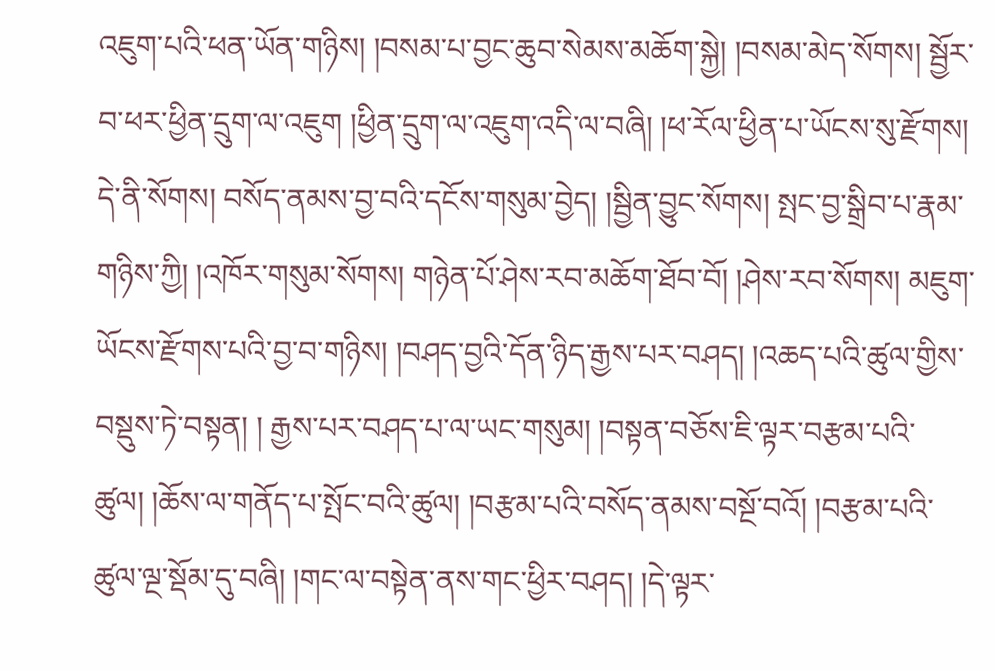འཇུག་པའི་ཕན་ཡོན་གཉིས། །བསམ་པ་བྱང་ཆུབ་སེམས་མཆོག་སྐྱེ། །བསམ་མེད་སོགས། སྦྱོར་བ་ཕར་ཕྱིན་དྲུག་ལ་འཇུག །ཕྱིན་དྲུག་ལ་འཇུག་འདི་ལ་བཞི། །ཕ་རོལ་ཕྱིན་པ་ཡོངས་སུ་རྫོགས། དེ་ནི་སོགས། བསོད་ནམས་བྱ་བའི་དངོས་གསུམ་བྱེད། །སྦྱིན་བྱུང་སོགས། སྤང་བྱ་སྒྲིབ་པ་རྣམ་གཉིས་ཀྱི། །འཁོར་གསུམ་སོགས། གཉེན་པོ་ཤེས་རབ་མཆོག་ཐོབ་བོ། །ཤེས་རབ་སོགས། མཇུག་ཡོངས་རྫོགས་པའི་བྱ་བ་གཉིས། །བཤད་བྱའི་དོན་ཉིད་རྒྱས་པར་བཤད། །འཆད་པའི་ཚུལ་གྱིས་བསྡུས་ཏེ་བསྟན། ། རྒྱས་པར་བཤད་པ་ལ་ཡང་གསུམ། །བསྟན་བཅོས་ཇི་ལྟར་བརྩམ་པའི་ཚུལ། །ཆོས་ལ་གནོད་པ་སྤོང་བའི་ཚུལ། །བརྩམ་པའི་བསོད་ནམས་བསྔོ་བའོ། །བརྩམ་པའི་ཚུལ་ལྔ་སྡོམ་དུ་བཞི། །གང་ལ་བསྟེན་ནས་གང་ཕྱིར་བཤད། །དེ་ལྟར་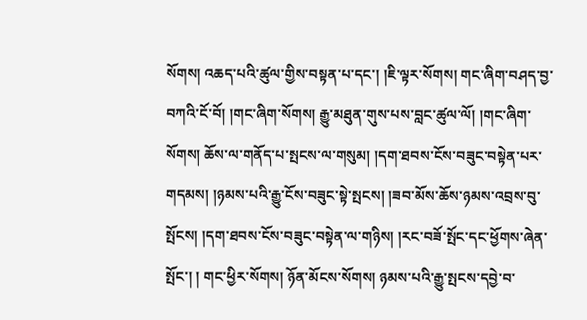སོགས། འཆད་པའི་ཚུལ་གྱིས་བསྟན་པ་དང་། །ཇི་ལྟར་སོགས། གང་ཞིག་བཤད་བྱ་བཀའི་ངོ་བོ། །གང་ཞིག་སོགས། རྒྱུ་མཐུན་གུས་པས་བླང་ཚུལ་ལོ། །གང་ཞིག་སོགས། ཆོས་ལ་གནོད་པ་སྤངས་ལ་གསུམ། །དག་ཐབས་ངོས་བཟུང་བསྟེན་པར་གདམས། །ཉམས་པའི་རྒྱུ་ངོས་བཟུང་སྟེ་སྤངས། །ཟབ་མོས་ཆོས་ཉམས་འབྲས་བུ་སྤོངས། །དག་ཐབས་ངོས་བཟུང་བསྟེན་ལ་གཉིས། །རང་བཟོ་སྤོང་དང་ཕྱོགས་ཞེན་སྤོང་། ། གང་ཕྱིར་སོགས། ཉོན་མོངས་སོགས། ཉམས་པའི་རྒྱུ་སྤངས་དབྱེ་བ་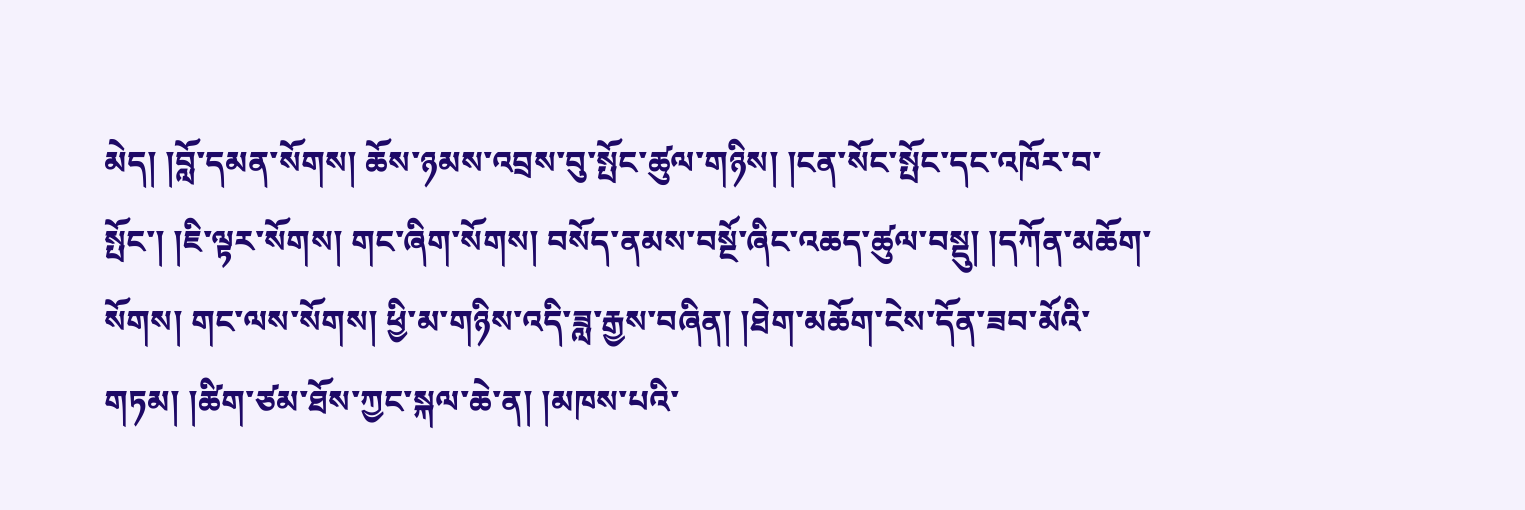མེད། །བློ་དམན་སོགས། ཆོས་ཉམས་འབྲས་བུ་སྤོང་ཚུལ་གཉིས། །ངན་སོང་སྤོང་དང་འཁོར་བ་སྤོང་། །ཇི་ལྟར་སོགས། གང་ཞིག་སོགས། བསོད་ནམས་བསྔོ་ཞིང་འཆད་ཚུལ་བསྡུ། །དཀོན་མཆོག་སོགས། གང་ལས་སོགས། ཕྱི་མ་གཉིས་འདི་ཟླ་རྒྱས་བཞིན། །ཐེག་མཆོག་ངེས་དོན་ཟབ་མོའི་གཏམ། །ཚིག་ཙམ་ཐོས་ཀྱང་སྐལ་ཆེ་ན། །མཁས་པའི་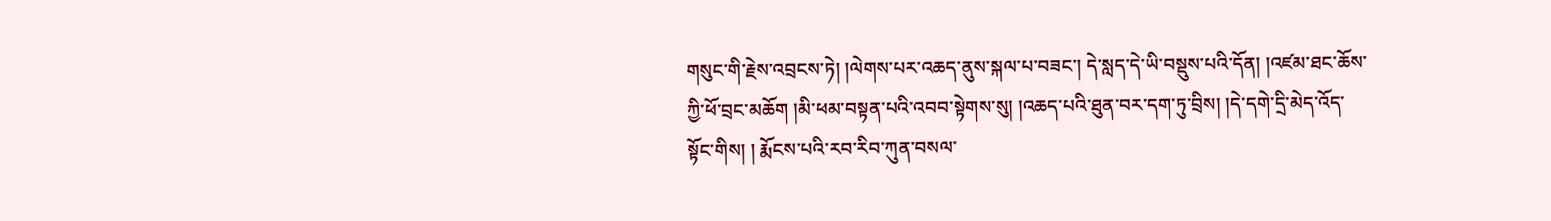གསུང་གི་རྗེས་འབྲངས་ཏེ། །ལེགས་པར་འཆད་ནུས་སྐལ་པ་བཟང་། དེ་སླད་དེ་ཡི་བསྡུས་པའི་དོན། །འཛམ་ཐང་ཆོས་ཀྱི་ཕོ་བྲང་མཆོག །མི་ཕམ་བསྟན་པའི་འབབ་སྟེགས་སུ། །འཆད་པའི་ཐུན་བར་དག་ཏུ་བྲིས། །དེ་དགེ་དྲི་མེད་འོད་སྟོང་གིས། ། རྨོངས་པའི་རབ་རིབ་ཀུན་བསལ་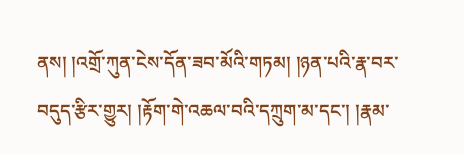ནས། །འགྲོ་ཀུན་ངེས་དོན་ཟབ་མོའི་གཏམ། །ཉན་པའི་རྣ་བར་བདུད་རྩིར་གྱུར། །རྟོག་གེ་འཆལ་བའི་དཀྲུག་མ་དང་། །རྣམ་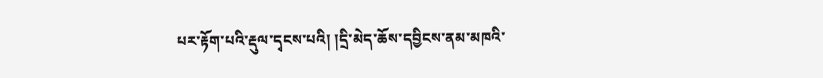པར་རྟོག་པའི་རྡུལ་དྭངས་པའི། །དྲི་མེད་ཆོས་དབྱིངས་ནམ་མཁའི་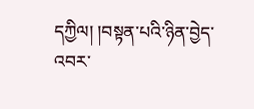དཀྱིལ། །བསྟན་པའི་ཉིན་བྱེད་འབར་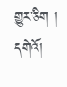གྱུར་ཅིག །
དགེའོ།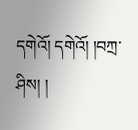དགེའོ། དགེའོ། །བཀྲ་ཤིས། །